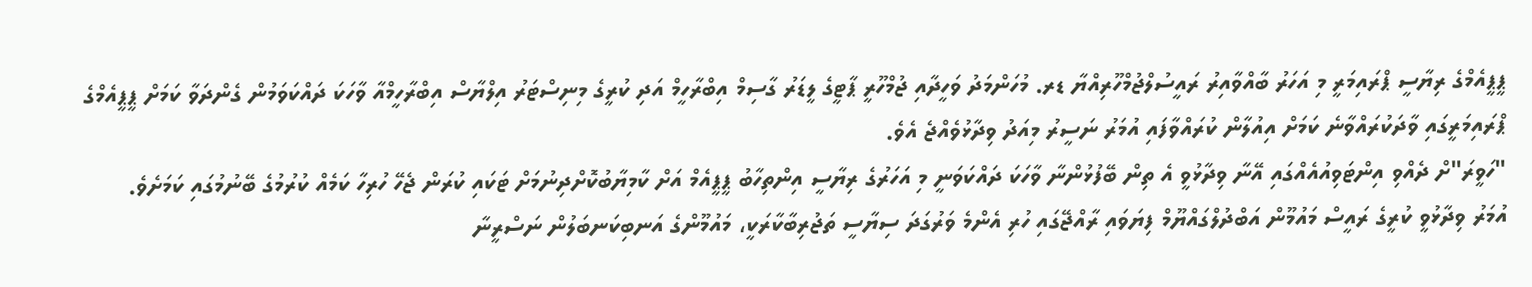ޕީޕީއެމްގެ ރިޔާސީ ޕްރައިމަރީ މި އަހަރު ބާއްވާއިރު ރައީސުލްޖުމްހޫރިއްޔާ ޑރ. މުހަންމަދު ވަހީދާއި ޖުމްހޫރީ ޕާޓީގެ ލީޑަރު ގާސިމް އިބްރާހީމް އަދި ކުރީގެ މިނިސްޓަރު އިލްޔާސް އިބްރާހީމްއާ ވާހަކަ ދައްކަވަމުން ގެންދަވާ ކަމަށް ޕީޕީއެމްގެ ޕްރައިމަރީގައި ވާދަކުރައްވާނެ ކަމަށް އިއުލާން ކުރައްވާފައި އުމަރު ނަސީރު މިއަދު ވިދާޅުވެއްޖެ އެވެ.
"ހަވީރަ"ށް ދެއްވި އިންޓަވިއުއެއްގައި އޭނާ ވިދާޅުވީ އެ ތިން ބޭފުޅުންނާ ވާހަކަ ދައްކަވަނީ މި އަހަރުގެ ރިޔާސީ އިންތިހާބު ޕީޕީއެމް އަށް ކާމިޔާބުކޮށްދިނުމަށް ޓަކައި ކުރަން ޖެހޭ ހުރިހާ ކަމެއް ކުރުމުގެ ބޭނުމުގައި ކަމަށެވެ.
އުމަރު ވިދާޅުވީ ކުރީގެ ރައީސް މައުމޫން އަބްދުލްގައްޔޫމް ފިޔަވައި ރާއްޖޭގައި ހުރި އެންމެ ވަރުގަދަ ސިޔާސީ ތަޖުރިބާކާރަކީ، މައުމޫންގެ އަނބިކަނބަލުން ނަސްރީނާ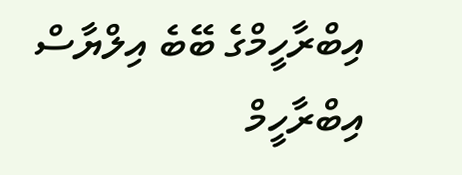އިބްރާހީމްގެ ބޭބެ އިލްޔާސް އިބްރާހީމް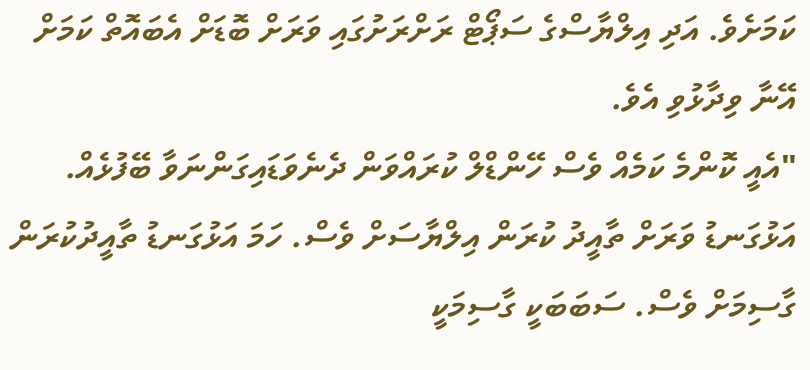ކަމަށެވެ. އަދި އިލްޔާސްގެ ސަޕޯޓް ރަށްރަށުގައި ވަރަށް ބޮޑަށް އެބައޮތް ކަމަށް އޭނާ ވިދާޅުވި އެވެ.
"އެއީ ކޮންމެ ކަމެއް ވެސް ހޭންޑްލް ކުރައްވަން ދެނެވަޑައިގަންނަވާ ބޭފުޅެއް. އަޅުގަނޑު ވަރަށް ތާއީދު ކުރަން އިލްޔާސަށް ވެސް. ހަމަ އަޅުގަނޑު ތާއީދުކުރަން ގާސިމަށް ވެސް. ސަބަބަކީ ގާސިމަކީ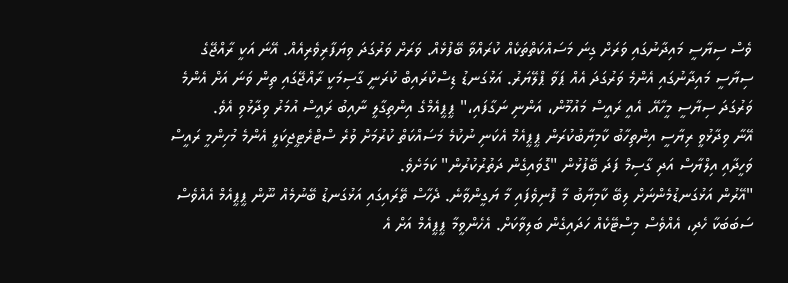ވެސް ސިޔާސީ މައިދާނުގައި ވަރަށް ގިނަ މަސައްކަތްތަކެއް ކުރައްވާ ބޭފުޅެއް. ވަރަށް ވަރުގަދަ ވިޔަފާރިވެރިއެއް. އޭނަ އަކީ ރާއްޖޭގެ ސިޔާސީ މައިދާނުގައި އެންމެ ވަރުގަދަ އެއް ޕަވާ ޕްލޭޔަރު. އަޅުގަނޑު ޑިސްކްރައިބް ކުރަނީ ގާސިމަކީ ރާއްޖޭގައި ތިން ވަނަ އަށް އެންމެ ވަރުގަދަ ސިޔާސީ މީހާއޭ. އެއީ ރައީސް މައުމޫން، އަންނި ނަގާފައި،" ޕީޕީއެމްގެ އިންތިގާލީ ނާއިބު ރައީސް އުމަރު ވިދާޅުވި އެވެ.
އޭނާ ވިދާޅުވީ ރިޔާސީ އިންތިހާބު ކާމިޔާބުކުރަން ޕީޕީއެމް އެކަނި ނުކުމެ މަސައްކަތް ކުރުމަށް ވުރެ ސްޓްރެޓީޖިކަލީ އެންމެ މުހިންމީ ރައީސް ވަހީދާއި އިލްޔާސް އަދި ގާސިމް ފަދަ ބޭފުޅުން "ގޮވައިގެން ދަތުރުކުރުން" ކަމަށެވެ.
"އޭރުން އަޅުގަނޑުމެންނަށް ލިބޭ ކާމިޔާބު މާ ފޮނިވެފައި މާ ޔަގީންވާނެ. ދެހާސް ތޭރައިގައި އަޅުގަނޑު ބޭނުމެއް ނޫން ޕީޕީއެމް އެއްވެސް ސަބަބަކާ ހެދި، އެއްވެސް މިސްޓޭކެއް ހަދައިގެން ބަލިވާކަށް. އެހެންވީމާ ޕީޕީއެމް އަށް އެ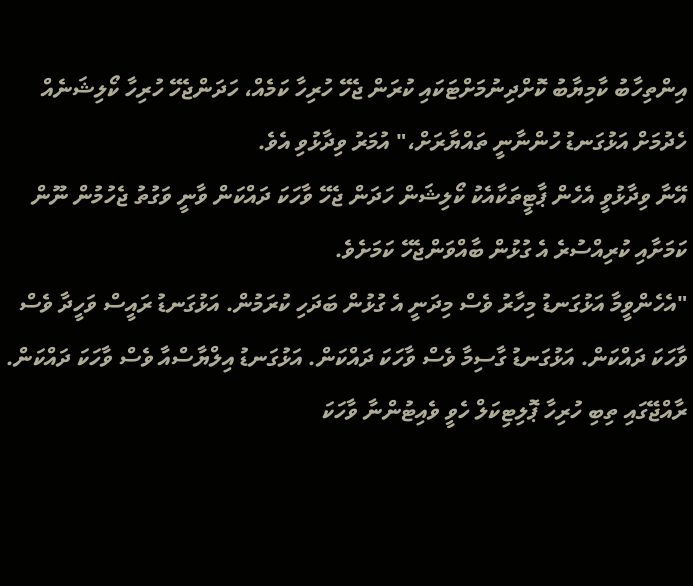އިންތިހާބު ކާމިޔާބު ކޮށްދިނުމަށްޓަކައި ކުރަން ޖެހޭ ހުރިހާ ކަމެއް، ހަދަންޖެހޭ ހުރިހާ ކޯލިޝަނެއް ހެދުމަށް އަޅުގަނޑު ހުންނާނީ ތައްޔާރަށް،" އުމަރު ވިދާޅުވި އެވެ.
އޭނާ ވިދާޅުވީ އެހެން ޕާޓީތަކާއެކު ކޯލިޝަން ހަދަން ޖެހޭ ވާހަކަ ދައްކަން ވާނީ ވަގުތު ޖެހުމުން ނޫން ކަމަށާއި ކުރިއްސުރެ އެ ގުޅުން ބާއްވަންޖެހޭ ކަމަށެވެ.
"އެހެންވީމާ އަޅުގަނޑު މިހާރު ވެސް މިދަނީ އެ ގުޅުން ބަދަހި ކުރަމުން. އަޅުގަނޑު ރައީސް ވަހީދާ ވެސް ވާހަކަ ދައްކަން. އަޅުގަނޑު ގާސިމާ ވެސް ވާހަކަ ދައްކަން. އަޅުގަނޑު އިލްޔާސްއާ ވެސް ވާހަކަ ދައްކަން. ރާއްޖޭގައި ތިބި ހުރިހާ ޕޮލިޓިކަލް ހެވީ ވެއިޓުންނާ ވާހަކަ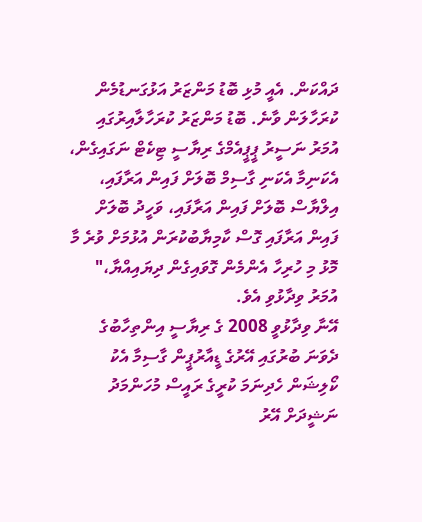ދައްކަން. އެއީ މުޅި ބޮޑު މަންޒަރު އަޅުގަނޑުމެން ކުރަހާލަން ވާނެ. ބޮޑު މަންޒަރު ކުރަހާލާއިރުގައި އުމަރު ނަސީރު ޕީޕީއެމްގެ ރިޔާސީ ޓިކެޓް ނަގައިގެން، އެކަނިމާ އެކަނި ގާސިމް ބޮލަށް ފައިން އަރާފައި، އިލްޔާސް ބޮލަށް ފައިން އަރާފައި، ވަހީދު ބޮލަށް ފައިން އަރާފައި ގޮސް ކާމިޔާބުކުރަން އުޅުމަށް ވުރެ މާ މޮޅު މި ހުރިހާ އެންމެން ގޮވައިގެން ދިޔައިއްޔާ،" އުމަރު ވިދާޅުވި އެވެ.
އޭނާ ވިދާޅުވީ 2008 ގެ ރިޔާސީ އިންތިހާބުގެ ދެވަނަ ބުރުގައި އޭރުގެ ޑީއާރުޕީން ގާސިމާ އެކު ކޯލިޝަން ހެދިނަމަ ކުރީގެ ރައީސް މުހަންމަދު ނަޝީދަށް އޭރު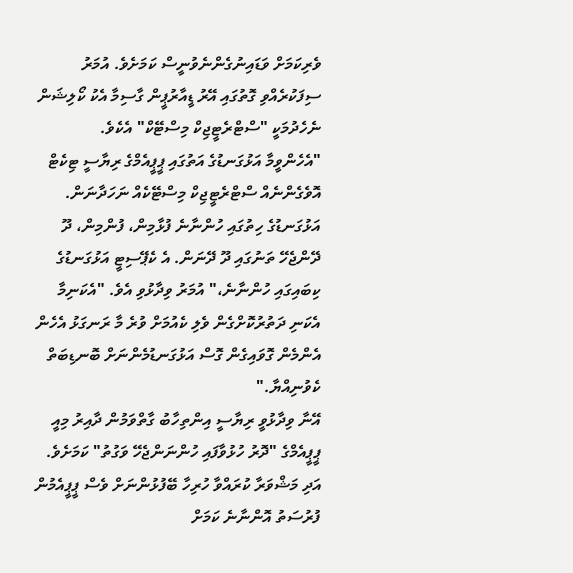ވެރިކަމަށް ވަޑައިނުގެންނެވުނީސް ކަމަށެވެ. އުމަރު ސިފަކުރެއްވި ގޮތުގައި އޭރު ޑީއާރުޕީން ގާސިމާ އެކު ކޯލިޝަން ނެހެދުމަކީ "ސްޓްރެޓީޖިކް މިސްޓޭކް" އެކެވެ.
"އެހެންވީމާ އަޅުގަނޑުގެ އަތުގައި ޕީޕީއެމްގެ ރިޔާސީ ޓިކެޓް އޮވެގެންނެއް ސްޓްރެޓީޖިކް މިސްޓޭކެއް ނަހަދާނަން. އަޅުގަނޑުގެ ހިތުގައި ހުންނާނެ ފުޅާމިން، ފުންމިން، ދޫ ދޭންޖެހޭ ތަނުގައި ދޫ ދޭނަން. އެ ކެޕޭސިޓީ އަޅުގަނޑުގެ ކިބައިގައި ހުންނާނެ،" އުމަރު ވިދާޅުވި އެވެ. "އެކަނިމާ އެކަނި ދަތުރުކޮށްގެން ވެލި ކެއުމަށް ވުރެ މާ ރަނގަޅު އެހެން އެންމެން ގޮވައިގެން ގޮސް އަޅުގަނޑުމެންނަށް ބޮނޑިބަތް ކެވުނިއްޔާ."
އޭނާ ވިދާޅުވީ ރިޔާސީ އިންތިހާބު ގާތްވަމުން ދާއިރު މިއީ ޕީޕީއެމްގެ "ދޮރު ހުޅުވާފައި ހުންނަންޖެހޭ ވަގުތު" ކަމަށެވެ. އަދި މަޝްވަރާ ކުރައްވާ ހުރިހާ ބޭފުޅުންނަށް ވެސް ޕީޕީއެމުން ފުރުސަތު އޮންނާނެ ކަމަށް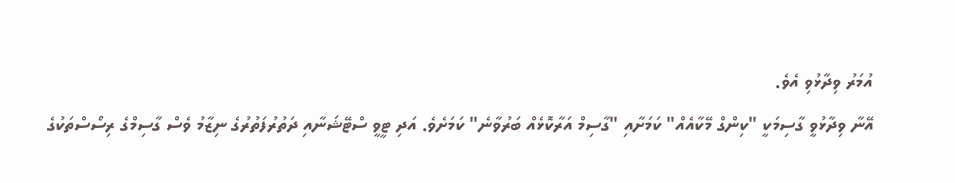އުމަރު ވިދާޅުވި އެވެ.
އޭނާ ވިދާޅުވީ ގާސިމަކީ "ކިންގް މޭކާއެއް" ކަމަށާއި "ގާސިމް އަރާކޮޅެއް ބަރުވާނެ" ކަމަށެވެ. އަދި ޓީވީ ސްޓޭޝަނާއި ދަތުރުފަތުރުގެ ނިޒާމު ވެސް ގާސިމްގެ ރިސޯސްތަކުގެ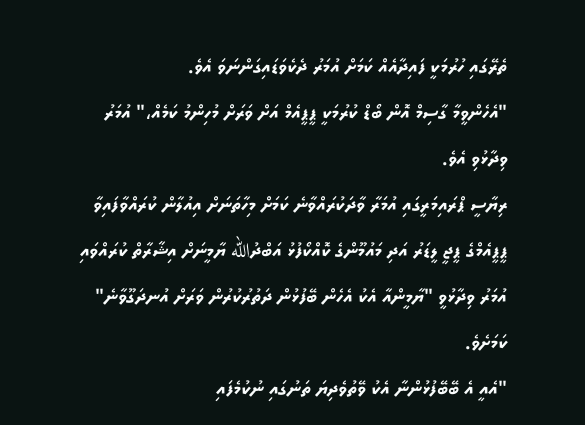ތެރޭގައި ހުރުމަކީ ފައިދާއެއް ކަމަށް އުމަރު ދެކެވަޑައިގަންނަވަ އެވެ.
"އެހެންވީމާ ގާސިމް އޮން ބޯޑް ކުރުމަކީ ޕީޕީއެމް އަށް ވަރަށް މުހިންމު ކަމެއް،" އުމަރު ވިދާޅުވި އެވެ.
ރިޔާސީ ޕްރައިމަރީގައި އުމަރާ ވާދަކުރައްވާނެ ކަމަށް މިހާތަނަށް އިއުލާން ކުރައްވާފައިވާ ޕީޕީއެމްގެ ޕީޖީ ލީޑަރު އަދި މައުމޫންގެ ކޮއްކޯފުޅު އަބްދުالله ޔާމީނަށް އިޝާރާތް ކުރައްވައި އުމަރު ވިދާޅުވީ "ޔާމީންއާ އެކު އެހެން ބޭފުޅުން ދަތުރުކުރުން ވަރަށް އުނދަގޫވާނެ" ކަމަށެވެ.
"އެއީ އެ ބޭބޭފުޅުންނާ އެކު ވޭތުވެދިޔަ ތަނުގައި ނުކުމެފައި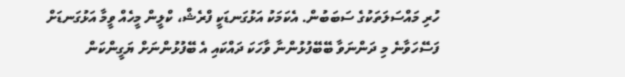ހުރި މައްސަލަތަކުގެ ސަބަބުން. އެކަމަކު އަޅުގަނޑަކީ ފްރެޝް، ކްލީން މީހެއް ވީމާ އަޅުގަނޑަށް ފަސޭހަވާނެ މި ދަންނަވާ ބޭބޭފުޅުންނާ ވާހަކަ ދައްކައި އެ ބޭފުޅުންނަށް ޔަގީންކަން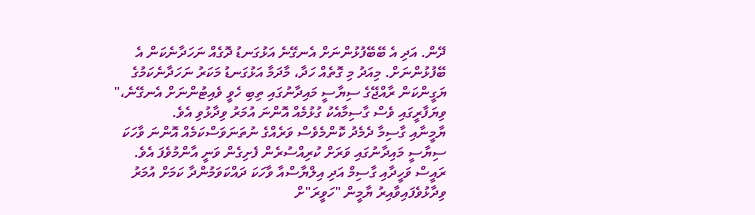ދޭން. އަދި އެ ބޭބޭފުޅުންނަށް އެނގޭނެ އަޅުގަނޑު ދޮގެއް ނަހަދާނެކަން އެ ބޭފުޅުންނަށް. މިއަދު މި ގޮތެއް ހަދާ، މާދަމާ އަޅުގަނޑު މަކަރު ނަހަދާނެކަމުގެ ޔަގީންކަން ރާއްޖޭގެ ސިޔާސީ މައިދާނުގައި ތިބި ހެވީ ވެއިޓުންނަށް އެނގޭނެ،" ވިޔަފާރީގައި ވެސް ގާސިމާއެކު ގުޅުމެއް އޮންނަ އުމަރު ވިދާޅުވި އެވެ.
ޔާމީނާއި ގާސިމާ ދެމެދު ކޮންމެވެސް ވަރެއްގެ ނުތަނަވަސްކަމެއް އޮންނަ ވާހަކަ ސިޔާސީ މައިދާނުގައި ވަރަށް ކުރިއްސުރެން ފެށިގެން ވަނީ އާންމުވެފަ އެވެ.
ރައީސް ވަހީދާއި ގާސިމް އަދި އިލްޔާސްއާ ވާހަކަ ދައްކަވަމުންދާ ކަމަށް އުމަރު ވިދާޅުވެފައިވާއިރު ޔާމީން "ހަވީރަ"ށް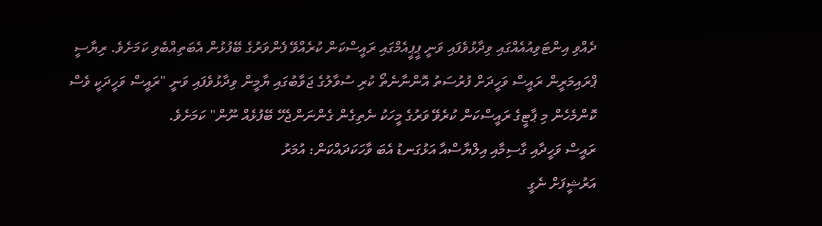ދެއްވި އިންޓަވިއުއެއްގައި ވިދާޅުވެފައި ވަނީ ޕީޕީއެމްގައި ރައީސްކަން ކުރެއްވޭ ފެންވަރުގެ ބޭފުޅުން އެބަތިއްބެވި ކަމަށެވެ. ރިޔާސީ ޕްރައިމަރީން ރައީސް ވަހީދަށް ފުރުސަތު އޮންނާނެތޯ ކުރި ސުވާލުގެ ޖަވާބުގައި ޔާމީން ވިދާޅުވެފައި ވަނީ "ރައީސް ވަހީދަކީ ވެސް ކޮންމެހެން މި ޕާޓީގެ ރައީސްކަން ކުރެވޭ ވަރުގެ މީހަކު ނެތިގެން ގެންނަންޖެހޭ ބޭފުޅެއް ނޫން" ކަމަށެވެ.
ރައީސް ވަހީދާއި ގާސިމާއި އިލްޔާސްއާ އަޅުގަނޑު އެބަ ވާހަކަދައްކަން: އުމަރު
އަރުޝީފަށް ނެގީ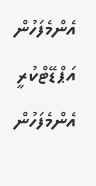އެންމެފަހުން އަޕްޑޭޓްކުރީ
އެންމެފަހުން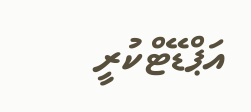އަޕްޑޭޓްކުރީ